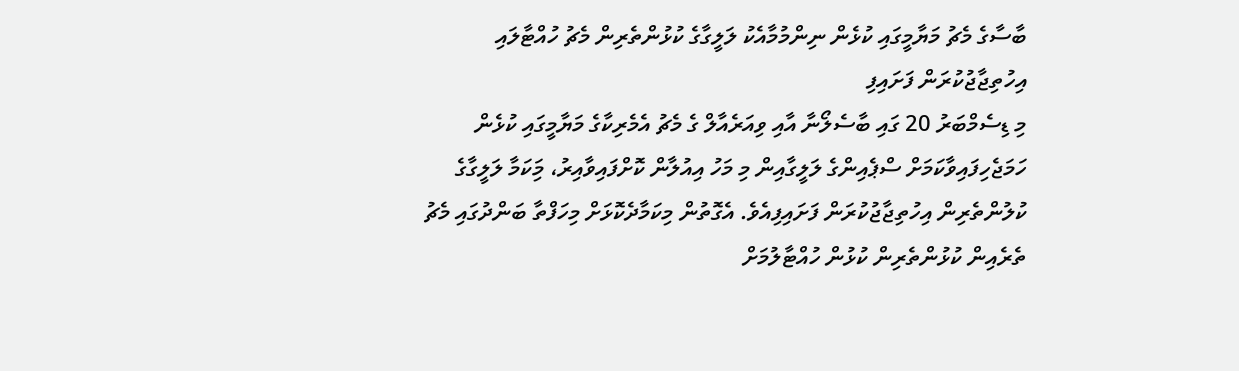ބާސާގެ މެޗު މަޔާމީގައި ކުޅެން ނިންމުމާއެކު ލަލީގާގެ ކުޅުންތެރިން މެޗު ހުއްޓާލައި އިހުތިޖާޖުކުރަން ފަށައިފި
މި ޑިސެމްބަރު 20 ގައި ބާސެލޯނާ އާއި ވިއަރެއާލް ގެ މެޗު އެމެރިކާގެ މަޔާމީގައި ކުޅެން ހަމަޖެހިފައިވާކަމަށް ސްޕެއިންގެ ލަލީގާއިން މި މަހު އިއުލާން ކޮށްފައިވާއިރު، މިަކަމާ ލަލީގާގެ ކުލުންތެރިން އިހުތިޖާޖުކުރަން ފަށައިފިއެވެ. އެގޮތުން މިކަމާދެކޮޅަށް މިހަފްތާ ބަންދުގައި މެޗު ތެރެއިން ކުޅުންތެރިން ކުޅުން ހުއްޓާލުމަށް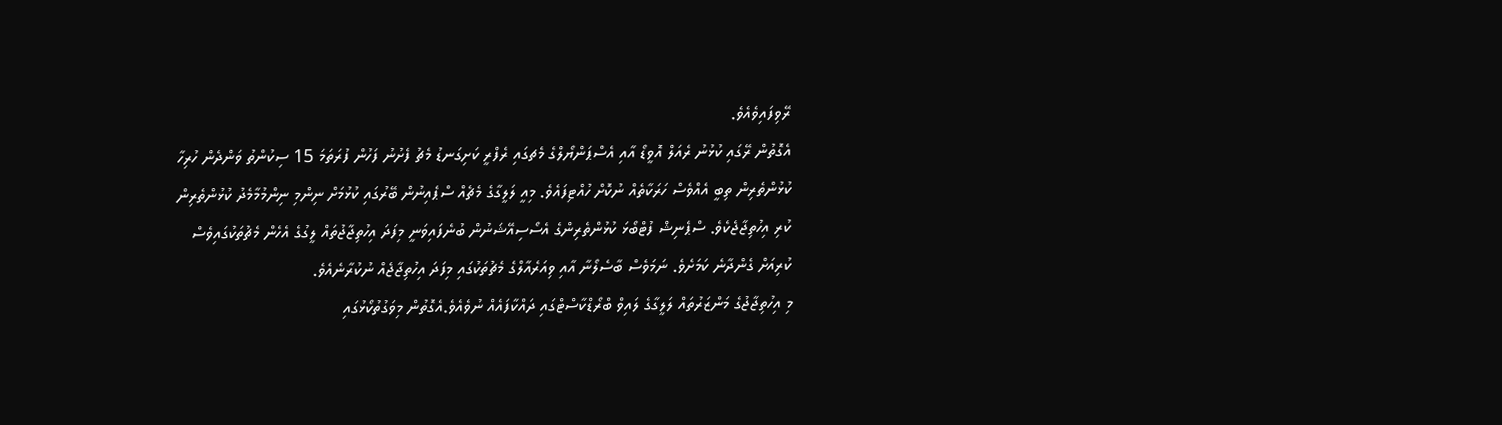ރޭވިފައިވެއެވެ.
އެގޮތުން ރޭގައި ކުޅުނު ރެއަލް އޮވީޑޯ އާއި އެސްޕަންޔޯލްގެ މެޗގައި ރެފްރީ ކަށިގަނޑު މެޗު ފެށުނު ފަހުން ފުރަތަމަ 15 ސިކުންތު ވަންދެން ހުރިހާ ކުޅުންތެރިން ތިބީ އެއްވެސް ހަރަކާތެއް ނުކޮށް ހުއްޓިފައެވެ. މިއީ ލަލީގާގެ މެޗެއް ސްޕެއިނުން ބޭރުގައި ކުޅުމަށް ނިންމި ނިންމުމާމެދު ކުޅުންތެރިން ކުރި އިހުތިޖާޖެކެވެ. ސްޕެނިޝް ފުޓްބޯޅަ ކުޅުންތެރިންގެ އެސޯސިއޭޝަނުން ބުނެފައިވަނީ މިފަދަ އިހުތިޖާޖުތައް ލީގުގެ އެހެން މެޗުތަކުގައިވެސް ކުރިއަށް ގެންދާނެ ކަމަށެވެ. ނަމަވެސް ބާސެލޯނާ އާއި ވިއަރެއާލްގެ މެޗުތަކުގައި މިފަދަ އިހުތިޖާޖެއް ނުކުރާނެއެވެ.
މި އިހުތިޖާޖުގެ މަންޒަރުތައް ލަލީގާގެ ލައިވް ބްރޯޑްކާސްޓްގައި ދައްކާފައެއް ނުވެއެވެ.އެގޮތުން މިވަގުތުކޯޅުގައި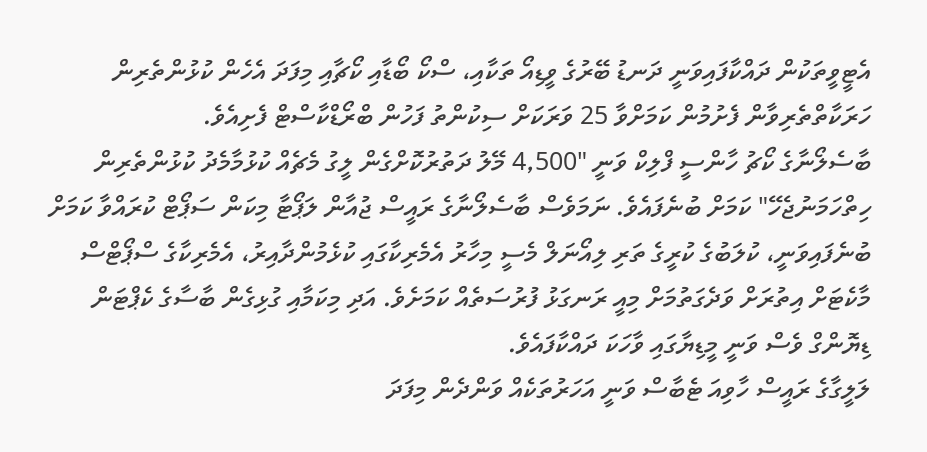އެޓީވީތަކުން ދައްކާފައިވަނީ ދަނޑު ބޭރުގެ ވީޑިއޯ ތަކާއި، ސްކޯ ބޯޑާއި ކޯޗާއި މިފަދަ އެހެން ކުޅުންތެރިން ހަރަކާތްތެރިވާން ފެށުމުން ކަމަށްވާ 25 ވަރަކަށް ސިކުންތު ފަހުން ބްރޯޑްކާސްޓް ފެށިއެވެ.
ބާސެލޯނާގެ ކޯޗު ހާންސީ ފްލިކް ވަނީ "4,500 މޭލު ދަތުރުކޮށްގެން ލީގު މެޗެއް ކުޅުމާމެދު ކުޅުންތެރިން ހިތްހަމަނުޖެހޭ" ކަމަށް ބުނެފައެވެ. ނަމަވެސް ބާސެލޯނާގެ ރައީސް ޖުއާން ލަޕޯޓާ މިކަން ސަޕޯޓް ކުރައްވާ ކަމަށް ބުނެފައިވަނީ، ކުލަބުގެ ކުރީގެ ތަރި ލިއޯނަލް މެސީ މިހާރު އެމެރިކާގައި ކުޅެމުންދާއިރު، އެމެރިކާގެ ސްޕޯޓްސް މާކެޓަށް އިތުރަށް ވަދެގަތުމަށް މިއީ ރަނގަޅު ފުރުސަތެއް ކަމަށެވެ. އަދި މިކަމާއި ގުޅިގެން ބާސާގެ ކެޕްޓަން ޑިޔޮންގް ވެސް ވަނީ މީޑިޔާގައި ވާހަކަ ދައްކާފައެވެ.
ލަލީގާގެ ރައީސް ހާވިއަ ޓެބާސް ވަނީ އަހަރުތަކެއް ވަންދެން މިފަދަ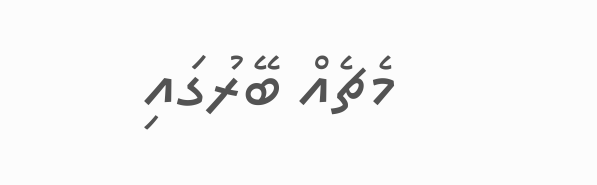މެޗެއް ބޭރުގައި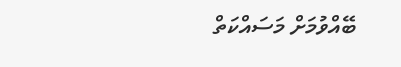ބޭއްވުމަށް މަސައްކަތް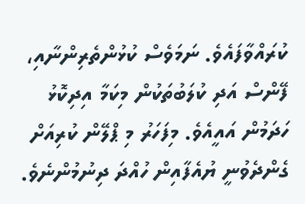ކުރައްވާފައެވެ. ނަމަވެސް ކުޅުންތެރިންނާއި، ފޭންސް އަދި ކުލަބުތަކުން މިކަމާ އިދިކޮޅު ހަދަމުން އައީއެވެ. މިފަހަރު މި ޕްލޭން ކުރިއަށް ގެންދެވުނީ ޔުއެފާއިން ހުއްދަ ދިނުމުންނެވެ.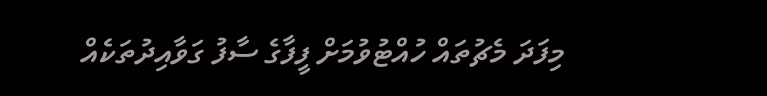މިފަދަ މެޗުތައް ހުއްޓުވުމަށް ފީފާގެ ސާފު ގަވާއިދުތަކެއް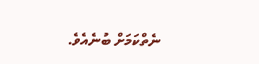ނެތްކަމަށް ބުނެއެވެ.